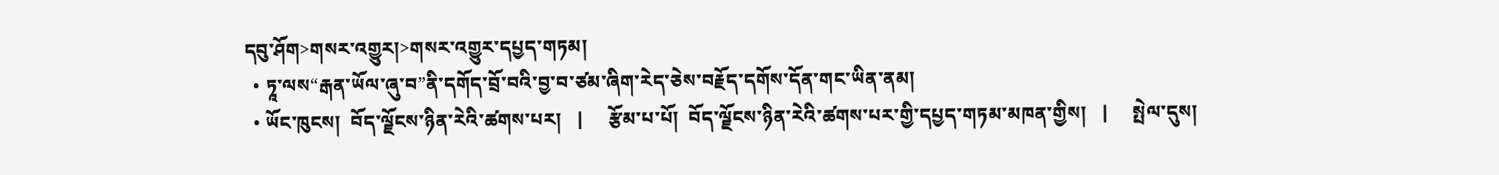དབུ་ཤོག>གསར་འགྱུར།>གསར་འགྱུར་དཔྱད་གཏམ།
  • ཏཱ་ལས“རྒན་ཡོལ་ཞུ་བ”ནི་དགོད་བྲོ་བའི་བྱ་བ་ཙམ་ཞིག་རེད་ཅེས་བརྗོད་དགོས་དོན་གང་ཡིན་ནམ།
  • ཡོང་ཁུངས།  བོད་ལྗོངས་ཉིན་རེའི་ཚགས་པར།   |     རྩོམ་པ་པོ།  བོད་ལྗོངས་ཉིན་རེའི་ཚགས་པར་གྱི་དཔྱད་གཏམ་མཁན་གྱིས།   |     སྤེལ་དུས།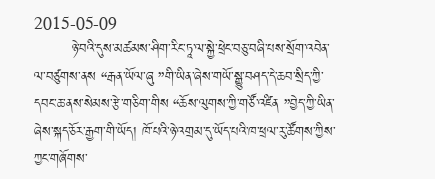2015-05-09
        ཉེ་བའི་དུས་མཚམས་ཤིག་རིང་ཏཱ་ལ་སྐྱེ་ཕྲེང་བཅུ་བཞི་པས་སྲོག་འབེན་ལ་བཙུགས་ནས “རྒན་ཡོལ་ཞུ ”གི་ཡིན་ཞེས་གཡོ་སྒྱུ་བཤད་དེ་ཆབ་སྲིད་ཀྱི་དབང་ཆ་ནས་སེམས་རྩེ་གཅིག་གིས “ཆོས་ལུགས་ཀྱི་གཙོ་འཛིན ”བྱེད་ཀྱི་ཡིན་ཞེས་སྐད་ཅོར་རྒྱག་གི་ཡོད། ཁོ་པའི་ཉེ་འགྲམ་དུ་ཡོད་པའི་ཁ་ཕྲལ་རུ་ཚོགས་ཀྱིས་ཀྱང་གཞོགས་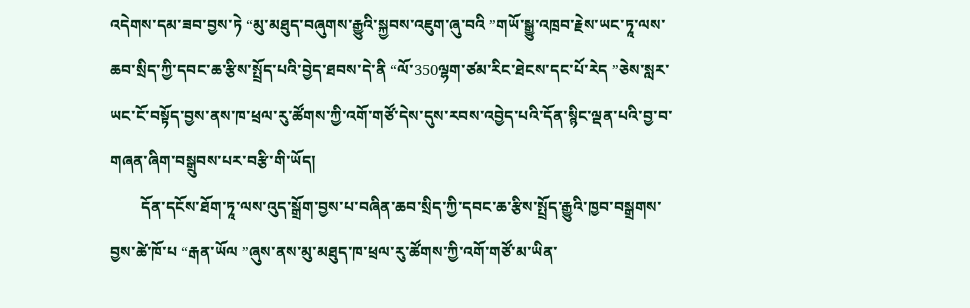འདེགས་དམ་ཟབ་བྱས་ཏེ “མུ་མཐུད་བཞུགས་རྒྱུའི་སྐྱབས་འཇུག་ཞུ་བའི ”གཡོ་སྒྱུ་འཁྲབ་རྗེས་ཡང་ཏཱ་ལས་ཆབ་སྲིད་ཀྱི་དབང་ཆ་རྩིས་སྤྲོད་པའི་བྱེད་ཐབས་དེ་ནི “ལོ་350ལྷག་ཙམ་རིང་ཐེངས་དང་པོ་རེད ”ཅེས་སླར་ཡང་ངོ་བསྟོད་བྱས་ནས་ཁ་ཕྲལ་རུ་ཚོགས་ཀྱི་འགོ་གཙོ་དེས་དུས་རབས་འབྱེད་པའི་དོན་སྙིང་ལྡན་པའི་བྱ་བ་གཞན་ཞིག་བསྒྲུབས་པར་བརྩི་གི་ཡོད།
        དོན་དངོས་ཐོག་ཏཱ་ལས་འུད་སྒྲོག་བྱས་པ་བཞིན་ཆབ་སྲིད་ཀྱི་དབང་ཆ་རྩིས་སྤྲོད་རྒྱུའི་ཁྱབ་བསྒྲགས་བྱས་ཚེ་ཁོ་པ “རྒན་ཡོལ ”ཞུས་ནས་མུ་མཐུད་ཁ་ཕྲལ་རུ་ཚོགས་ཀྱི་འགོ་གཙོ་མ་ཡིན་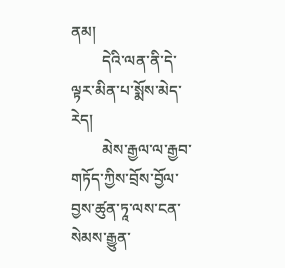ནམ།
        དེའི་ལན་ནི་དེ་ལྟར་མིན་པ་སྨོས་མེད་རེད།
        མེས་རྒྱལ་ལ་རྒྱབ་གཏོད་ཀྱིས་བྲོས་བྱོལ་བྱས་ཚུན་ཏཱ་ལས་ངན་སེམས་རྒྱུན་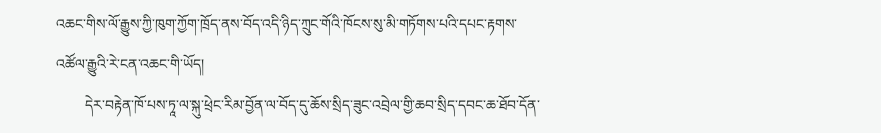འཆང་གིས་ལོ་རྒྱུས་ཀྱི་ཁུག་ཀྱོག་ཁྲོད་ནས་བོད་འདི་ཉིད་ཀྲུང་གོའི་ཁོངས་སུ་མི་གཏོགས་པའི་དཔང་རྟགས་འཚོལ་རྒྱུའི་རེ་ངན་འཆང་གི་ཡོད།
        དེར་བརྟེན་ཁོ་པས་ཏཱ་ལ་སྐུ་ཕྲེང་རིམ་བྱོན་ལ་བོད་དུ་ཆོས་སྲིད་ཟུང་འབྲེལ་གྱི་ཆབ་སྲིད་དབང་ཆ་ཐོབ་དོན་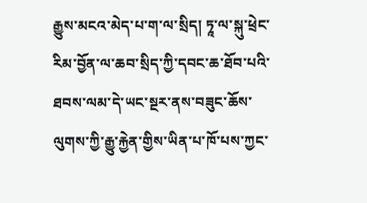རྒྱུས་མངའ་མེད་པ་ག་ལ་སྲིད། ཏཱ་ལ་སྐུ་ཕྲེང་རིམ་བྱོན་ལ་ཆབ་སྲིད་ཀྱི་དབང་ཆ་ཐོབ་པའི་ཐབས་ལམ་དེ་ཡང་སྔར་ནས་བཟུང་ཆོས་ལུགས་ཀྱི་རྒྱུ་རྐྱེན་གྱིས་ཡིན་པ་ཁོ་པས་ཀྱང་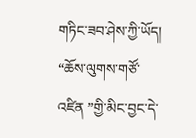གཏིང་ཟབ་ཤེས་ཀྱི་ཡོད། “ཆོས་ལུགས་གཙོ་འཛིན ”གྱི་མིང་བྱང་དེ་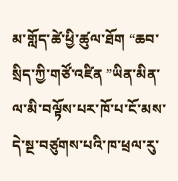མ་གློད་ཚེ་ཕྱི་ཚུལ་ཐོག “ཆབ་སྲིད་ཀྱི་གཙོ་འཛིན ”ཡིན་མིན་ལ་མི་བལྟོས་པར་ཁོ་པ་ངོ་མས་དེ་སྔ་བཙུགས་པའི་ཁ་ཕྲལ་རུ་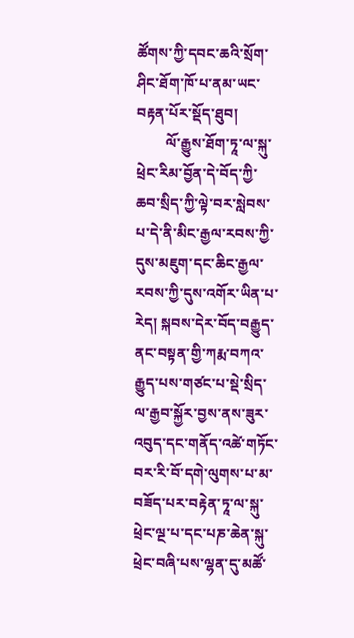ཚོགས་ཀྱི་དབང་ཆའི་སྲོག་ཤིང་ཐོག་ཁོ་པ་ནམ་ཡང་བརྟན་པོར་སྡོད་ཐུབ།
        ལོ་རྒྱུས་ཐོག་ཏཱ་ལ་སྐུ་ཕྲེང་རིམ་བྱོན་དེ་བོད་ཀྱི་ཆབ་སྲིད་ཀྱི་ལྟེ་བར་སླེབས་པ་དེ་ནི་མིང་རྒྱལ་རབས་ཀྱི་དུས་མཇུག་དང་ཆིང་རྒྱལ་རབས་ཀྱི་དུས་འགོར་ཡིན་པ་རེད། སྐབས་དེར་བོད་བརྒྱུད་ནང་བསྟན་གྱི་ཀརྨ་བཀའ་རྒྱུད་པས་གཙང་པ་སྡེ་སྲིད་ལ་རྒྱབ་སྐྱོར་བྱས་ནས་ཟུར་འབུད་དང་གནོད་འཚེ་གཏོང་བར་རི་བོ་དགེ་ལུགས་པ་མ་བཟོད་པར་བརྟེན་ཏཱ་ལ་སྐུ་ཕྲེང་ལྔ་པ་དང་པཎ་ཆེན་སྐུ་ཕྲེང་བཞི་པས་ལྷན་དུ་མཚོ་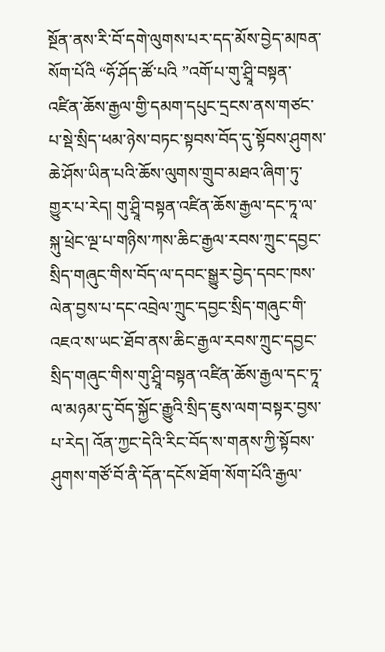སྔོན་ནས་རི་བོ་དགེ་ལུགས་པར་དད་མོས་བྱེད་མཁན་སོག་པོའི “ཧོ་ཤོད་ཚོ་པའི ”འགོ་པ་གུ་ཤྲཱི་བསྟན་འཛིན་ཆོས་རྒྱལ་གྱི་དམག་དཔུང་དྲངས་ནས་གཙང་པ་སྡེ་སྲིད་ཕམ་ཉེས་བཏང་སྟབས་བོད་དུ་སྟོབས་ཤུགས་ཆེ་ཤོས་ཡིན་པའི་ཆོས་ལུགས་གྲུབ་མཐའ་ཞིག་ཏུ་གྱུར་པ་རེད། གུ་ཤྲཱི་བསྟན་འཛིན་ཆོས་རྒྱལ་དང་ཏཱ་ལ་སྐུ་ཕྲེང་ལྔ་པ་གཉིས་ཀས་ཆིང་རྒྱལ་རབས་ཀྲུང་དབྱང་སྲིད་གཞུང་གིས་བོད་ལ་དབང་སྒྱུར་བྱེད་དབང་ཁས་ལེན་བྱས་པ་དང་འབྲེལ་ཀྲུང་དབྱང་སྲིད་གཞུང་གི་འཇའ་ས་ཡང་ཐོབ་ནས་ཆིང་རྒྱལ་རབས་ཀྲུང་དབྱང་སྲིད་གཞུང་གིས་གུ་ཤྲཱི་བསྟན་འཛིན་ཆོས་རྒྱལ་དང་ཏཱ་ལ་མཉམ་དུ་བོད་སྐྱོང་རྒྱུའི་སྲིད་ཇུས་ལག་བསྟར་བྱས་པ་རེད། འོན་ཀྱང་དེའི་རིང་བོད་ས་གནས་ཀྱི་སྟོབས་ཤུགས་གཙོ་བོ་ནི་དོན་དངོས་ཐོག་སོག་པོའི་རྒྱལ་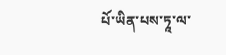པོ་ཡིན་པས་ཏཱ་ལ་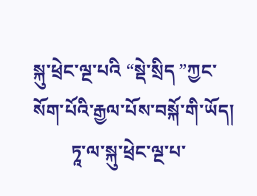སྐུ་ཕྲེང་ལྔ་པའི “སྡེ་སྲིད ”ཀྱང་སོག་པོའི་རྒྱལ་པོས་བསྐོ་གི་ཡོད།
        ཏཱ་ལ་སྐུ་ཕྲེང་ལྔ་པ་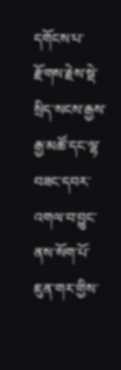དགོངས་པ་རྫོགས་རྗེས་སྡེ་སྲིད་སངས་རྒྱས་རྒྱ་མཚོ་དང་ལྷ་བཟང་དབར་འགལ་བ་བྱུང་ནས་སོག་པོ་ཇུན་གར་གྱིས་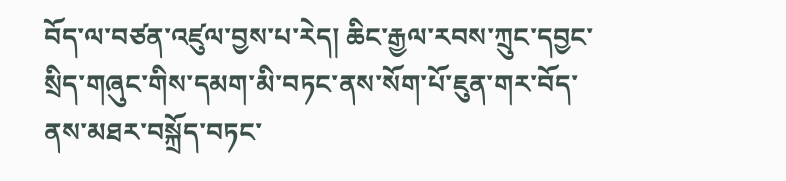བོད་ལ་བཙན་འཛུལ་བྱས་པ་རེད། ཆིང་རྒྱལ་རབས་ཀྲུང་དབྱང་སྲིད་གཞུང་གིས་དམག་མི་བཏང་ནས་སོག་པོ་ཇུན་གར་བོད་ནས་མཐར་བསྐྲོད་བཏང་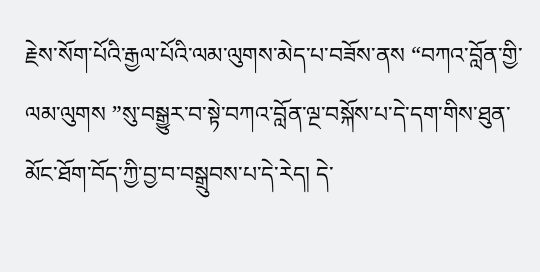རྗེས་སོག་པོའི་རྒྱལ་པོའི་ལམ་ལུགས་མེད་པ་བཟོས་ནས “བཀའ་བློན་གྱི་ལམ་ལུགས ”སུ་བསྒྱུར་བ་སྟེ་བཀའ་བློན་ལྔ་བསྐོས་པ་དེ་དག་གིས་ཐུན་མོང་ཐོག་བོད་ཀྱི་བྱ་བ་བསྒྲུབས་པ་དེ་རེད། དེ་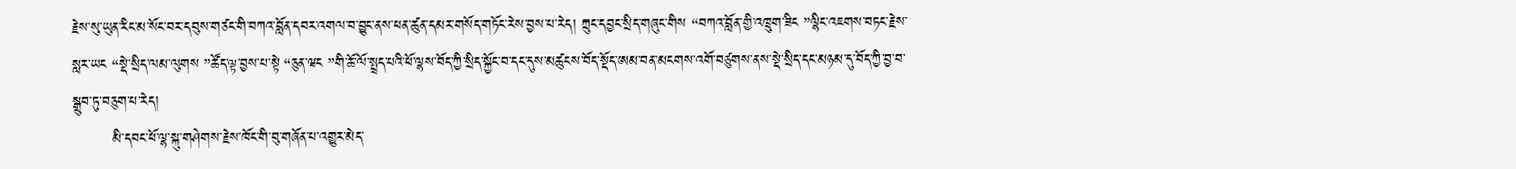རྗེས་སུ་ཡུན་རིང་མ་སོང་བར་དབུས་གཙང་གི་བཀའ་བློན་དབར་འགལ་བ་བྱུང་ནས་ཕན་ཚུན་དམར་གསོད་གཏོང་རེས་བྱས་པ་རེད། ཀྲུང་དབྱང་སྲིད་གཞུང་གིས “བཀའ་བློན་གྱི་འཁྲུག་ཟིང ”ལྷིང་འཇགས་བཏང་རྗེས་སླར་ཡང “སྡེ་སྲིད་ལམ་ལུགས ”ཚོད་ལྟ་བྱས་པ་སྟེ “ཅུན་ཝང ”གི་ཆོ་ལོ་སྤྲད་པའི་ཕོ་ལྷས་བོད་ཀྱི་སྲིད་སྐྱོང་བ་དང་དུས་མཚུངས་བོད་སྡོད་ཨམ་བན་མངགས་འགོ་བཙུགས་ནས་སྡེ་སྲིད་དང་མཉམ་དུ་བོད་ཀྱི་བྱ་བ་སྒྲུབ་ཏུ་བཅུག་པ་རེད།
        མི་དབང་ཕོ་ལྷ་སྐུ་གཤེགས་རྗེས་ཁོང་གི་བུ་གཞོན་པ་འགྱུར་མེད་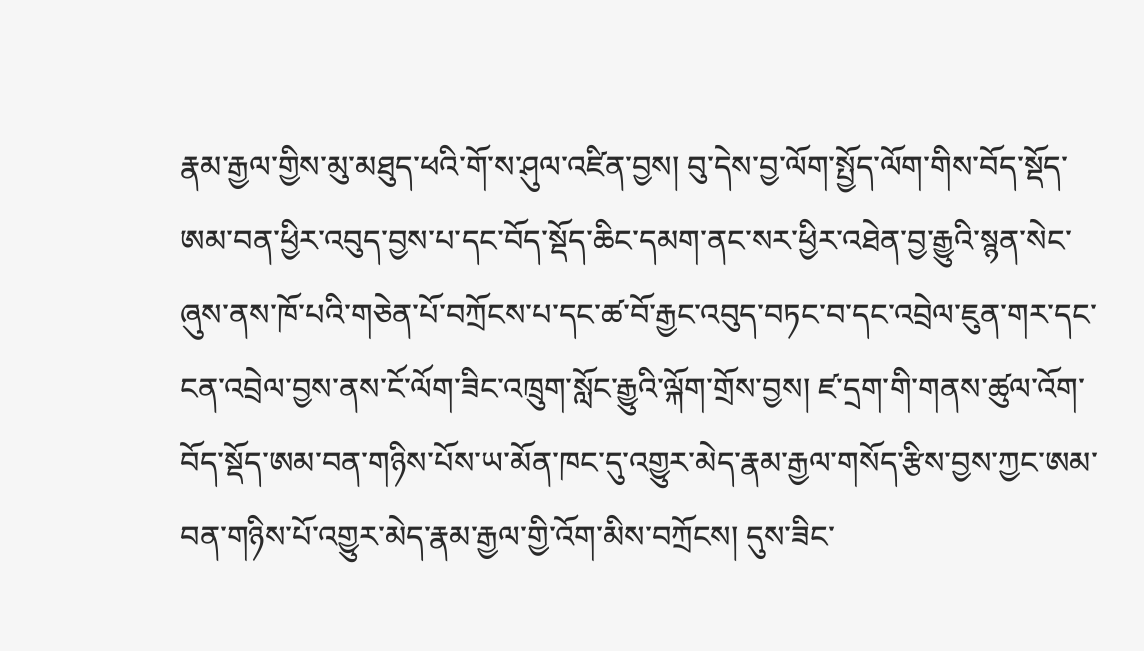རྣམ་རྒྱལ་གྱིས་མུ་མཐུད་ཕའི་གོ་ས་ཤུལ་འཛིན་བྱས། བུ་དེས་བྱ་ལོག་སྤྱོད་ལོག་གིས་བོད་སྡོད་ཨམ་བན་ཕྱིར་འབུད་བྱས་པ་དང་བོད་སྡོད་ཆིང་དམག་ནང་སར་ཕྱིར་འཐེན་བྱ་རྒྱུའི་སྙན་སེང་ཞུས་ནས་ཁོ་པའི་གཅེན་པོ་བཀྲོངས་པ་དང་ཚ་བོ་རྒྱང་འབུད་བཏང་བ་དང་འབྲེལ་ཇུན་གར་དང་ངན་འབྲེལ་བྱས་ནས་ངོ་ལོག་ཟིང་འཁྲུག་སློང་རྒྱུའི་ལྐོག་གྲོས་བྱས། ཛ་དྲག་གི་གནས་ཚུལ་འོག་བོད་སྡོད་ཨམ་བན་གཉིས་པོས་ཡ་མོན་ཁང་དུ་འགྱུར་མེད་རྣམ་རྒྱལ་གསོད་རྩིས་བྱས་ཀྱང་ཨམ་བན་གཉིས་པོ་འགྱུར་མེད་རྣམ་རྒྱལ་གྱི་འོག་མིས་བཀྲོངས། དུས་ཟིང་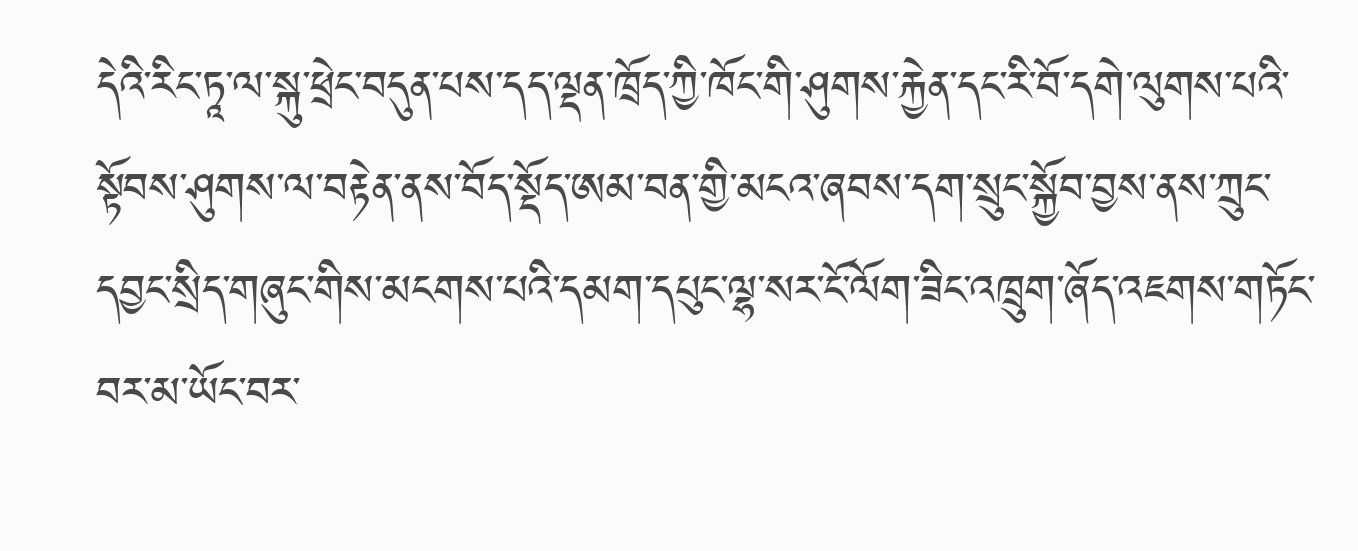དེའི་རིང་ཏཱ་ལ་སྐུ་ཕྲེང་བདུན་པས་དད་ལྡན་ཁྲོད་ཀྱི་ཁོང་གི་ཤུགས་རྐྱེན་དང་རི་བོ་དགེ་ལུགས་པའི་སྟོབས་ཤུགས་ལ་བརྟེན་ནས་བོད་སྡོད་ཨམ་བན་གྱི་མངའ་ཞབས་དག་སྲུང་སྐྱོབ་བྱས་ནས་ཀྲུང་དབྱང་སྲིད་གཞུང་གིས་མངགས་པའི་དམག་དཔུང་ལྷ་སར་ངོ་ལོག་ཟིང་འཁྲུག་ཞོད་འཇགས་གཏོང་བར་མ་ཡོང་བར་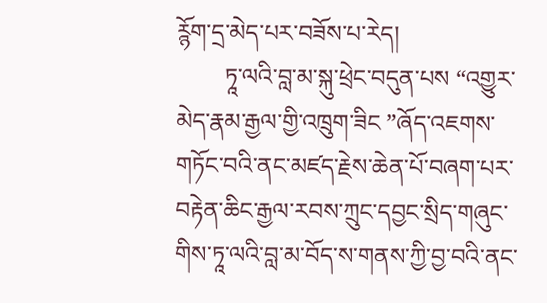ཪྙོག་དྲ་མེད་པར་བཟོས་པ་རེད།
        ཏཱ་ལའི་བླ་མ་སྐུ་ཕྲེང་བདུན་པས “འགྱུར་མེད་རྣམ་རྒྱལ་གྱི་འཁྲུག་ཟིང ”ཞོད་འཇགས་གཏོང་བའི་ནང་མཛད་རྗེས་ཆེན་པོ་བཞག་པར་བརྟེན་ཆིང་རྒྱལ་རབས་ཀྲུང་དབྱང་སྲིད་གཞུང་གིས་ཏཱ་ལའི་བླ་མ་བོད་ས་གནས་ཀྱི་བྱ་བའི་ནང་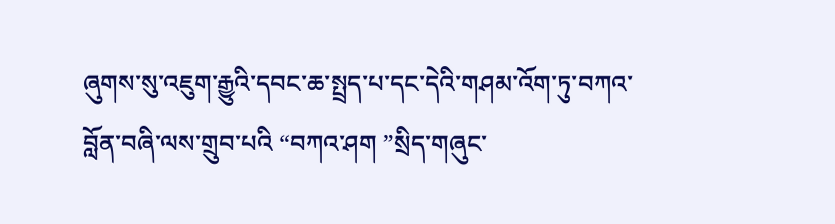ཞུགས་སུ་འཇུག་རྒྱུའི་དབང་ཆ་སྤྲད་པ་དང་དེའི་གཤམ་འོག་ཏུ་བཀའ་བློན་བཞི་ལས་གྲུབ་པའི “བཀའ་ཤག ”སྲིད་གཞུང་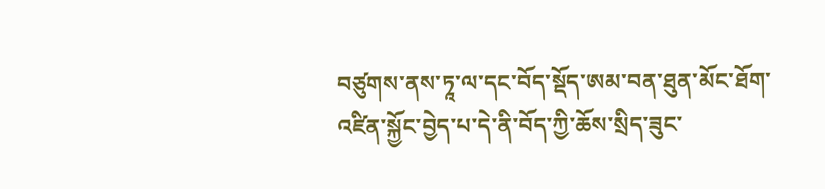བཙུགས་ནས་ཏཱ་ལ་དང་བོད་སྡོད་ཨམ་བན་ཐུན་མོང་ཐོག་འཛིན་སྐྱོང་བྱེད་པ་དེ་ནི་བོད་ཀྱི་ཆོས་སྲིད་ཟུང་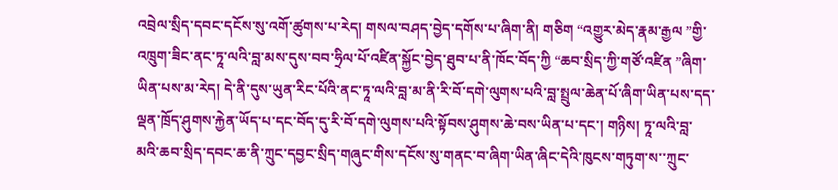འབྲེལ་སྲིད་དབང་དངོས་སུ་འགོ་ཚུགས་པ་རེད། གསལ་བཤད་བྱེད་དགོས་པ་ཞིག་ནི། གཅིག “འགྱུར་མེད་རྣམ་རྒྱལ ”གྱི་འཁྲུག་ཟིང་ནང་ཏཱ་ལའི་བླ་མས་དུས་བབ་ཧྲིལ་པོ་འཛིན་སྐྱོང་བྱེད་ཐུབ་པ་ནི་ཁོང་བོད་ཀྱི “ཆབ་སྲིད་ཀྱི་གཙོ་འཛིན ”ཞིག་ཡིན་པས་མ་རེད། དེ་ནི་དུས་ཡུན་རིང་པོའི་ནང་ཏཱ་ལའི་བླ་མ་ནི་རི་བོ་དགེ་ལུགས་པའི་བླ་སྤྲུལ་ཆེན་པོ་ཞིག་ཡིན་པས་དད་ལྡན་ཁྲོད་ཤུགས་རྐྱེན་ཡོད་པ་དང་བོད་དུ་རི་བོ་དགེ་ལུགས་པའི་སྟོབས་ཤུགས་ཆེ་བས་ཡིན་པ་དང་། གཉིས། ཏཱ་ལའི་བླ་མའི་ཆབ་སྲིད་དབང་ཆ་ནི་ཀྲུང་དབྱང་སྲིད་གཞུང་གིས་དངོས་སུ་གནང་བ་ཞིག་ཡིན་ཞིང་དེའི་ཁུངས་གཏུག་ས་་ཀྲུང་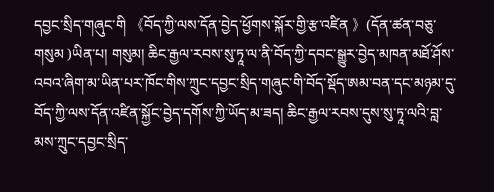དབྱང་སྲིད་གཞུང་གི 《བོད་ཀྱི་ལས་དོན་བྱེད་ཕྱོགས་སྐོར་གྱི་རྩ་འཛིན 》(དོན་ཚན་བཅུ་གསུམ )ཡིན་པ། གསུམ། ཆིང་རྒྱལ་རབས་སུ་ཏཱ་ལ་ནི་བོད་ཀྱི་དབང་སྒྱུར་བྱེད་མཁན་མཐོ་ཤོས་འབའ་ཞིག་མ་ཡིན་པར་ཁོང་གིས་ཀྲུང་དབྱང་སྲིད་གཞུང་གི་བོད་སྡོད་ཨམ་བན་དང་མཉམ་དུ་བོད་ཀྱི་ལས་དོན་འཛིན་སྐྱོང་བྱེད་དགོས་ཀྱི་ཡོད་མ་ཟད། ཆིང་རྒྱལ་རབས་དུས་སུ་ཏཱ་ལའི་བླ་མས་ཀྲུང་དབྱང་སྲིད་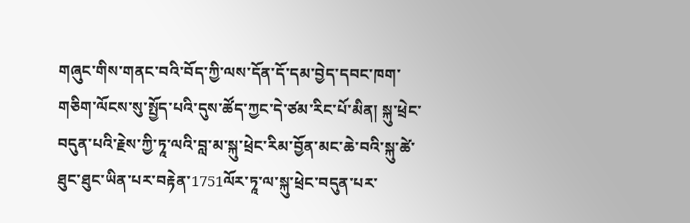གཞུང་གིས་གནང་བའི་བོད་ཀྱི་ལས་དོན་དོ་དམ་བྱེད་དབང་ཁག་གཅིག་ལོངས་སུ་སྤྱོད་པའི་དུས་ཚོད་ཀྱང་དེ་ཙམ་རིང་པོ་མིན། སྐུ་ཕྲེང་བདུན་པའི་རྗེས་ཀྱི་ཏཱ་ལའི་བླ་མ་སྐུ་ཕྲེང་རིམ་བྱོན་མང་ཆེ་བའི་སྐུ་ཚེ་ཐུང་ཐུང་ཡིན་པར་བརྟེན་1751ལོར་ཏཱ་ལ་སྐུ་ཕྲེང་བདུན་པར་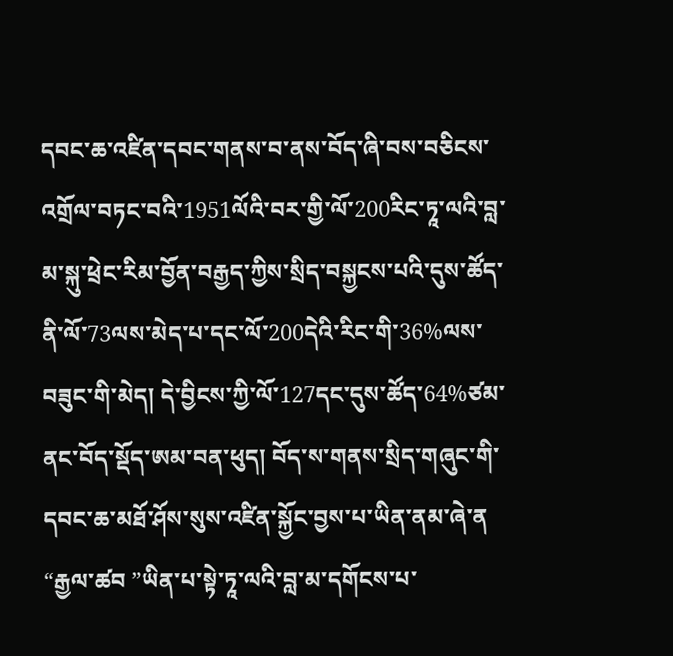དབང་ཆ་འཛིན་དབང་གནས་བ་ནས་བོད་ཞི་བས་བཅིངས་འགྲོལ་བཏང་བའི་1951ལོའི་བར་གྱི་ལོ་200རིང་ཏཱ་ལའི་བླ་མ་སྐུ་ཕྲེང་རིམ་བྱོན་བརྒྱད་ཀྱིས་སྲིད་བསྐྱངས་པའི་དུས་ཚོད་ནི་ལོ་73ལས་མེད་པ་དང་ལོ་200དེའི་རིང་གི་36%ལས་བཟུང་གི་མེད། དེ་བྱིངས་ཀྱི་ལོ་127དང་དུས་ཚོད་64%ཙམ་ནང་བོད་སྡོད་ཨམ་བན་ཕུད། བོད་ས་གནས་སྲིད་གཞུང་གི་དབང་ཆ་མཐོ་ཤོས་སུས་འཛིན་སྐྱོང་བྱས་པ་ཡིན་ནམ་ཞེ་ན “རྒྱལ་ཚབ ”ཡིན་པ་སྟེ་ཏཱ་ལའི་བླ་མ་དགོངས་པ་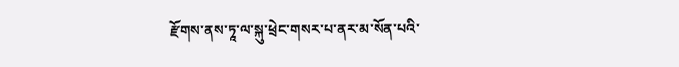རྫོགས་ནས་ཏཱ་ལ་སྐུ་ཕྲེང་གསར་པ་ནར་མ་སོན་པའི་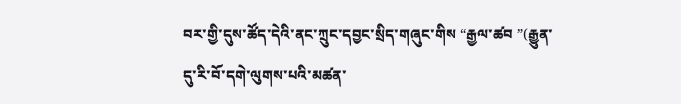བར་གྱི་དུས་ཚོད་དེའི་ནང་ཀྲུང་དབྱང་སྲིད་གཞུང་གིས “རྒྱལ་ཚབ ”(རྒྱུན་དུ་རི་བོ་དགེ་ལུགས་པའི་མཚན་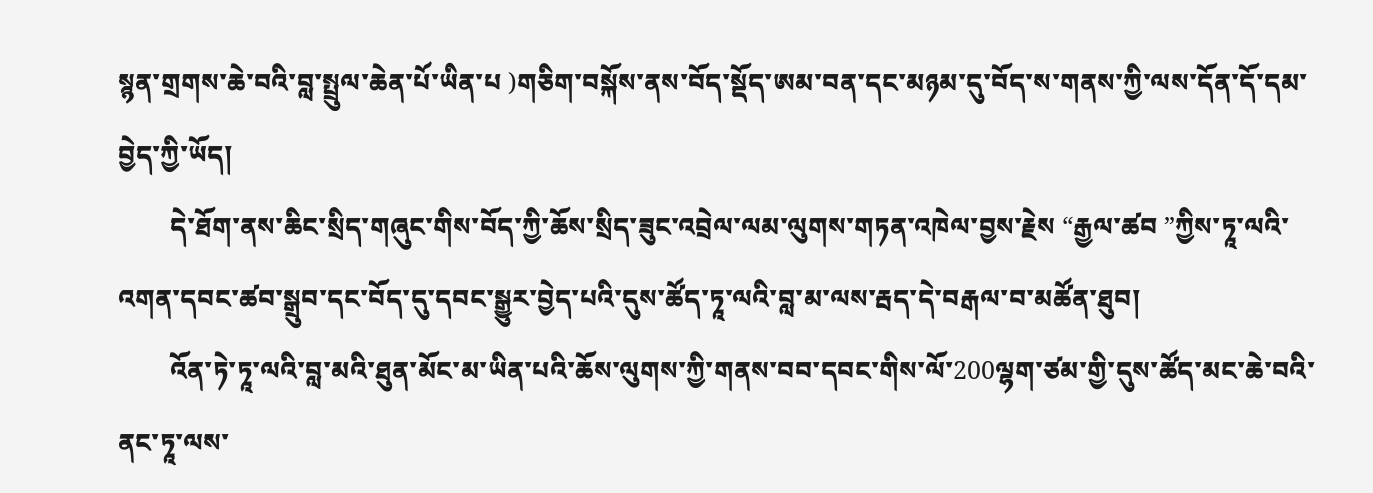སྙན་གྲགས་ཆེ་བའི་བླ་སྤྲུལ་ཆེན་པོ་ཡིན་པ )གཅིག་བསྐོས་ནས་བོད་སྡོད་ཨམ་བན་དང་མཉམ་དུ་བོད་ས་གནས་ཀྱི་ལས་དོན་དོ་དམ་བྱེད་ཀྱི་ཡོད།
        དེ་ཐོག་ནས་ཆིང་སྲིད་གཞུང་གིས་བོད་ཀྱི་ཆོས་སྲིད་ཟུང་འབྲེལ་ལམ་ལུགས་གཏན་འཁེལ་བྱས་རྗེས “རྒྱལ་ཚབ ”ཀྱིས་ཏཱ་ལའི་འགན་དབང་ཚབ་སྒྲུབ་དང་བོད་དུ་དབང་སྒྱུར་བྱེད་པའི་དུས་ཚོད་ཏཱ་ལའི་བླ་མ་ལས་རྦད་དེ་བརྒལ་བ་མཚོན་ཐུབ།
        འོན་ཏེ་ཏཱ་ལའི་བླ་མའི་ཐུན་མོང་མ་ཡིན་པའི་ཆོས་ལུགས་ཀྱི་གནས་བབ་དབང་གིས་ལོ་200ལྷག་ཙམ་གྱི་དུས་ཚོད་མང་ཆེ་བའི་ནང་ཏཱ་ལས་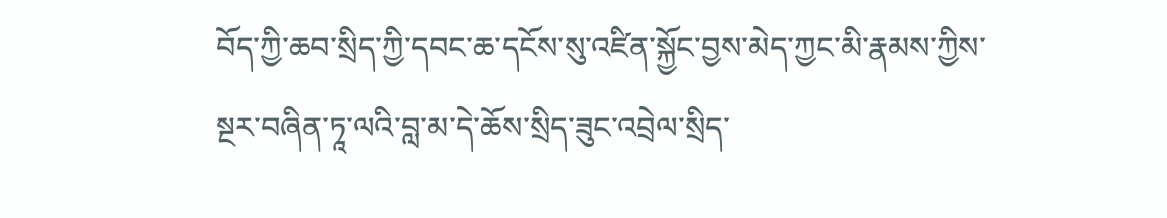བོད་ཀྱི་ཆབ་སྲིད་ཀྱི་དབང་ཆ་དངོས་སུ་འཛིན་སྐྱོང་བྱས་མེད་ཀྱང་མི་རྣམས་ཀྱིས་སྔར་བཞིན་ཏཱ་ལའི་བླ་མ་དེ་ཆོས་སྲིད་ཟུང་འབྲེལ་སྲིད་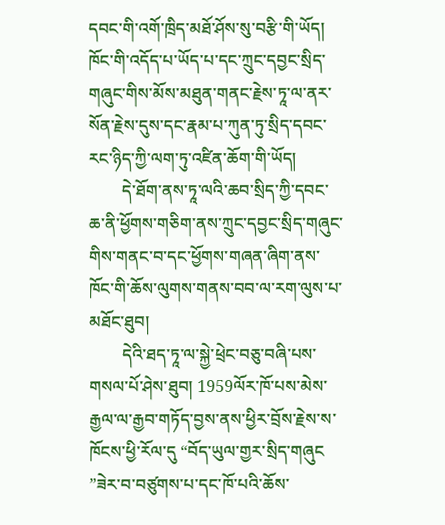དབང་གི་འགོ་ཁྲིད་མཐོ་ཤོས་སུ་བརྩི་གི་ཡོད། ཁོང་གི་འདོད་པ་ཡོད་པ་དང་ཀྲུང་དབྱང་སྲིད་གཞུང་གིས་མོས་མཐུན་གནང་རྗེས་ཏཱ་ལ་ནར་སོན་རྗེས་དུས་དང་རྣམ་པ་ཀུན་ཏུ་སྲིད་དབང་རང་ཉིད་ཀྱི་ལག་ཏུ་འཛིན་ཆོག་གི་ཡོད།
        དེ་ཐོག་ནས་ཏཱ་ལའི་ཆབ་སྲིད་ཀྱི་དབང་ཆ་ནི་ཕྱོགས་གཅིག་ནས་ཀྲུང་དབྱང་སྲིད་གཞུང་གིས་གནང་བ་དང་ཕྱོགས་གཞན་ཞིག་ནས་ཁོང་གི་ཆོས་ལུགས་གནས་བབ་ལ་རག་ལུས་པ་མཐོང་ཐུབ།
        དེའི་ཐད་ཏཱ་ལ་སྐྱེ་ཕྲེང་བཅུ་བཞི་པས་གསལ་པོ་ཤེས་ཐུབ། 1959ལོར་ཁོ་པས་མེས་རྒྱལ་ལ་རྒྱབ་གཏོད་བྱས་ནས་ཕྱིར་བྲོས་རྗེས་ས་ཁོངས་ཕྱི་རོལ་དུ “བོད་ཡུལ་གྱར་སྲིད་གཞུང ”ཟེར་བ་བཙུགས་པ་དང་ཁོ་པའི་ཆོས་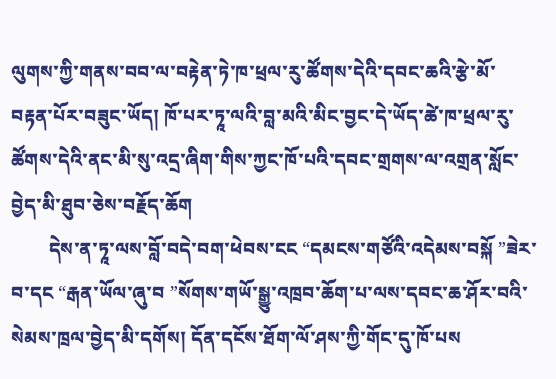ལུགས་ཀྱི་གནས་བབ་ལ་བརྟེན་ཏེ་ཁ་ཕྲལ་རུ་ཚོགས་དེའི་དབང་ཆའི་རྩེ་མོ་བརྟན་པོར་བཟུང་ཡོད། ཁོ་པར་ཏཱ་ལའི་བླ་མའི་མིང་བྱང་དེ་ཡོད་ཚེ་ཁ་ཕྲལ་རུ་ཚོགས་དེའི་ནང་མི་སུ་འདྲ་ཞིག་གིས་ཀྱང་ཁོ་པའི་དབང་གྲགས་ལ་འགྲན་སློང་བྱེད་མི་ཐུབ་ཅེས་བརྗོད་ཆོག
        དེས་ན་ཏཱ་ལས་བློ་བདེ་བག་ཕེབས་ངང “དམངས་གཙོའི་འདེམས་བསྐོ ”ཟེར་བ་དང “རྒན་ཡོལ་ཞུ་བ ”སོགས་གཡོ་སྒྱུ་འཁྲབ་ཆོག་པ་ལས་དབང་ཆ་ཤོར་བའི་སེམས་ཁྲལ་བྱེད་མི་དགོས། དོན་དངོས་ཐོག་ལོ་ཤས་ཀྱི་གོང་དུ་ཁོ་པས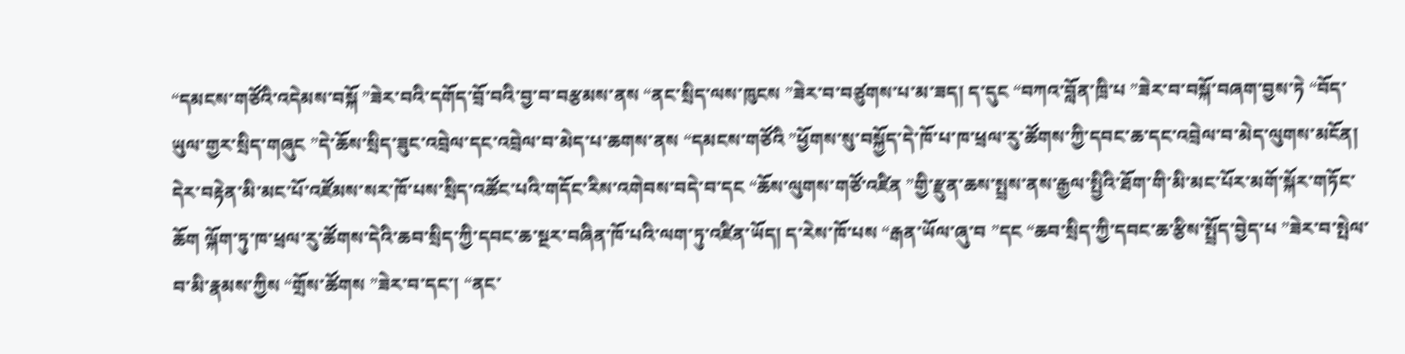“དམངས་གཙོའི་འདེམས་བསྐོ ”ཟེར་བའི་དགོད་བྲོ་བའི་བྱ་བ་བརྩམས་ནས “ནང་སྲིད་ལས་ཁུངས ”ཟེར་བ་བཙུགས་པ་མ་ཟད། ད་དུང “བཀའ་བློན་ཁྲི་པ ”ཟེར་བ་བསྐོ་བཞག་བྱས་ཏེ “བོད་ཡུལ་གྱར་སྲིད་གཞུང ”དེ་ཆོས་སྲིད་ཟུང་འབྲེལ་དང་འབྲེལ་བ་མེད་པ་ཆགས་ནས “དམངས་གཙོའི ”ཕྱོགས་སུ་བསྐྱོད་དེ་ཁོ་པ་ཁ་ཕྲལ་རུ་ཚོགས་ཀྱི་དབང་ཆ་དང་འབྲེལ་བ་མེད་ལུགས་མངོན། དེར་བརྟེན་མི་མང་པོ་འཛོམས་སར་ཁོ་པས་སྲིད་འཚོང་པའི་གདོང་རིས་འགེབས་བདེ་བ་དང “ཆོས་ལུགས་གཙོ་འཛིན ”གྱི་རྫུན་ཆས་སྤྲས་ནས་རྒྱལ་སྤྱིའི་ཐོག་གི་མི་མང་པོར་མགོ་སྐོར་གཏོང་ཆོག ལྐོག་ཏུ་ཁ་ཕྲལ་རུ་ཚོགས་དེའི་ཆབ་སྲིད་ཀྱི་དབང་ཆ་སྔར་བཞིན་ཁོ་པའི་ལག་ཏུ་འཛིན་ཡོད། ད་རེས་ཁོ་པས “རྒན་ཡོལ་ཞུ་བ ”དང “ཆབ་སྲིད་ཀྱི་དབང་ཆ་རྩིས་སྤྲོད་བྱེད་པ ”ཟེར་བ་སྤེལ་བ་མི་རྣམས་ཀྱིས “གྲོས་ཚོགས ”ཟེར་བ་དང་། “ནང་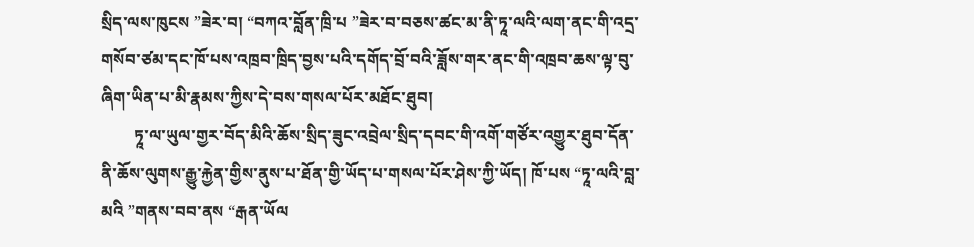སྲིད་ལས་ཁུངས ”ཟེར་བ། “བཀའ་བློན་ཁྲི་པ ”ཟེར་བ་བཅས་ཚང་མ་ནི་ཏཱ་ལའི་ལག་ནང་གི་འདྲ་གསོབ་ཙམ་དང་ཁོ་པས་འཁྲབ་ཁྲིད་བྱས་པའི་དགོད་བྲོ་བའི་ཟློས་གར་ནང་གི་འཁྲབ་ཆས་ལྟ་བུ་ཞིག་ཡིན་པ་མི་རྣམས་ཀྱིས་དེ་བས་གསལ་པོར་མཐོང་ཐུབ།
        ཏཱ་ལ་ཡུལ་གྱར་བོད་མིའི་ཆོས་སྲིད་ཟུང་འབྲེལ་སྲིད་དབང་གི་འགོ་གཙོར་འགྱུར་ཐུབ་དོན་ནི་ཆོས་ལུགས་རྒྱུ་རྐྱེན་གྱིས་ནུས་པ་ཐོན་གྱི་ཡོད་པ་གསལ་པོར་ཤེས་ཀྱི་ཡོད། ཁོ་པས “ཏཱ་ལའི་བླ་མའི ”གནས་བབ་ནས “རྒན་ཡོལ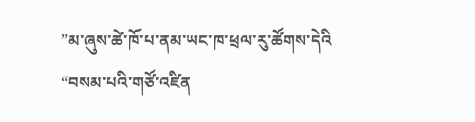”མ་ཞུས་ཚེ་ཁོ་པ་ནམ་ཡང་ཁ་ཕྲལ་རུ་ཚོགས་དེའི “བསམ་པའི་གཙོ་འཛིན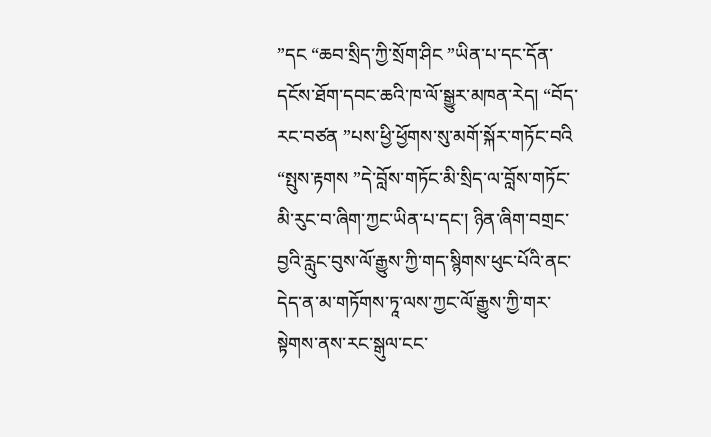”དང “ཆབ་སྲིད་ཀྱི་སྲོག་ཤིང ”ཡིན་པ་དང་དོན་དངོས་ཐོག་དབང་ཆའི་ཁ་ལོ་སྒྱུར་མཁན་རེད། “བོད་རང་བཙན ”པས་ཕྱི་ཕྱོགས་སུ་མགོ་སྐོར་གཏོང་བའི “སྤུས་རྟགས ”དེ་བློས་གཏོང་མི་སྲིད་ལ་བློས་གཏོང་མི་རུང་བ་ཞིག་ཀྱང་ཡིན་པ་དང་། ཉིན་ཞིག་བགྲང་བྱའི་རླུང་བུས་ལོ་རྒྱུས་ཀྱི་གད་སྙིགས་ཕུང་པོའི་ནང་དེད་ན་མ་གཏོགས་ཏཱ་ལས་ཀྱང་ལོ་རྒྱུས་ཀྱི་གར་སྟེགས་ནས་རང་སྒུལ་ངང་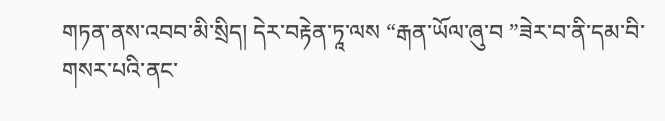གཏན་ནས་འབབ་མི་སྲིད། དེར་བརྟེན་ཏཱ་ལས “རྒན་ཡོལ་ཞུ་བ ”ཟེར་བ་ནི་དམ་བི་གསར་པའི་ནང་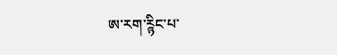ཨ་རག་ཪྙིང་པ་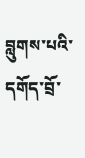བླུགས་པའི་དགོད་བྲོ་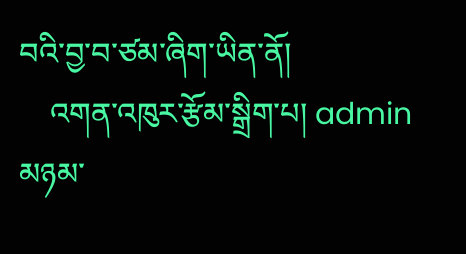བའི་བྱ་བ་ཙམ་ཞིག་ཡིན་ནོ།
    འགན་འཁུར་རྩོམ་སྒྲིག་པ། admin
མཉམ་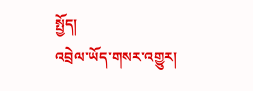སྤྱོད།
འབྲེལ་ཡོད་གསར་འགྱུར།